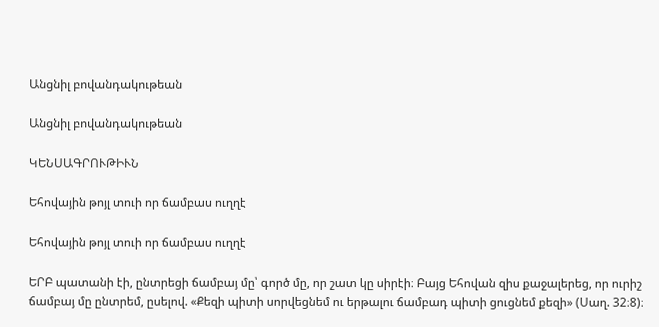Անցնիլ բովանդակութեան

Անցնիլ բովանդակութեան

ԿԵՆՍԱԳՐՈՒԹԻՒՆ

Եհովային թոյլ տուի որ ճամբաս ուղղէ

Եհովային թոյլ տուի որ ճամբաս ուղղէ

ԵՐԲ պատանի էի, ընտրեցի ճամբայ մը՝ գործ մը, որ շատ կը սիրէի։ Բայց Եհովան զիս քաջալերեց, որ ուրիշ ճամբայ մը ընտրեմ, ըսելով. «Քեզի պիտի սորվեցնեմ ու երթալու ճամբադ պիտի ցուցնեմ քեզի» (Սաղ. 32։8)։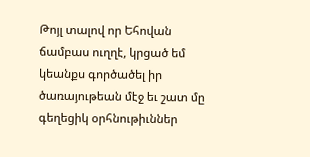Թոյլ տալով որ Եհովան ճամբաս ուղղէ, կրցած եմ կեանքս գործածել իր ծառայութեան մէջ եւ շատ մը գեղեցիկ օրհնութիւններ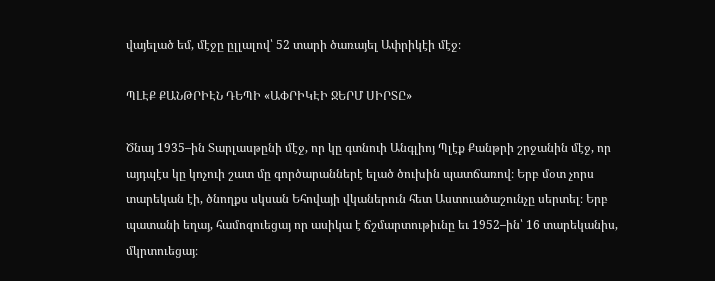վայելած եմ, մէջը ըլլալով՝ 52 տարի ծառայել Ափրիկէի մէջ։

ՊԼԷՔ ՔԱՆԹՐԻԷՆ ԴԵՊԻ «ԱՓՐԻԿԷԻ ՋԵՐՄ ՍԻՐՏԸ»

Ծնայ 1935–ին Տարլասթընի մէջ, որ կը գտնուի Անգլիոյ Պլէք Քանթրի շրջանին մէջ, որ այդպէս կը կոչուի շատ մը գործարաններէ ելած ծուխին պատճառով։ Երբ մօտ չորս տարեկան էի, ծնողքս սկսան Եհովայի վկաներուն հետ Աստուածաշունչը սերտել։ Երբ պատանի եղայ, համոզուեցայ որ ասիկա է ճշմարտութիւնը եւ 1952–ին՝ 16 տարեկանիս, մկրտուեցայ։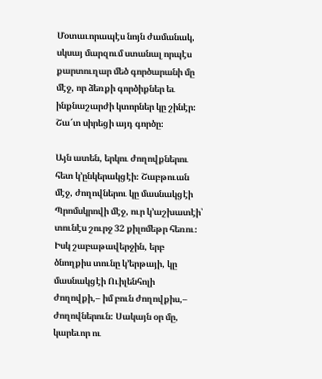Մօտաւորապէս նոյն ժամանակ, սկսայ մարզում ստանալ որպէս քարտուղար մեծ գործարանի մը մէջ, որ ձեռքի գործիքներ եւ ինքնաշարժի կտորներ կը շինէր։ Շա՜տ սիրեցի այդ գործը։

Այն ատեն, երկու ժողովքներու հետ կ’ընկերակցէի։ Շաբթուան մէջ, ժողովներու կը մասնակցէի Պրոմսկրովի մէջ, ուր կ’աշխատէի՝ տունէս շուրջ 32 քիլոմեթր հեռու։ Իսկ շաբաթավերջին, երբ ծնողքիս տունը կ’երթայի, կը մասնակցէի Ուիլենհոլի ժողովքի,– իմ բուն ժողովքիս,– ժողովներուն։ Սակայն օր մը, կարեւոր ու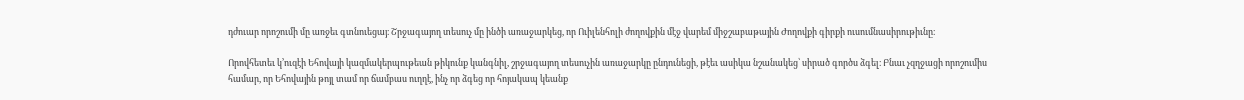դժուար որոշումի մը առջեւ գտնուեցայ։ Շրջագայող տեսուչ մը ինծի առաջարկեց, որ Ուիլենհոլի ժողովքին մէջ վարեմ միջշաբաթային Ժողովքի գիրքի ուսումնասիրութիւնը։

Որովհետեւ կ’ուզէի Եհովայի կազմակերպութեան թիկունք կանգնիլ, շրջագայող տեսուչին առաջարկը ընդունեցի, թէեւ ասիկա նշանակեց՝ սիրած գործս ձգել։ Բնաւ չզղջացի որոշումիս համար, որ Եհովային թոյլ տամ որ ճամբաս ուղղէ, ինչ որ ձգեց որ հոյակապ կեանք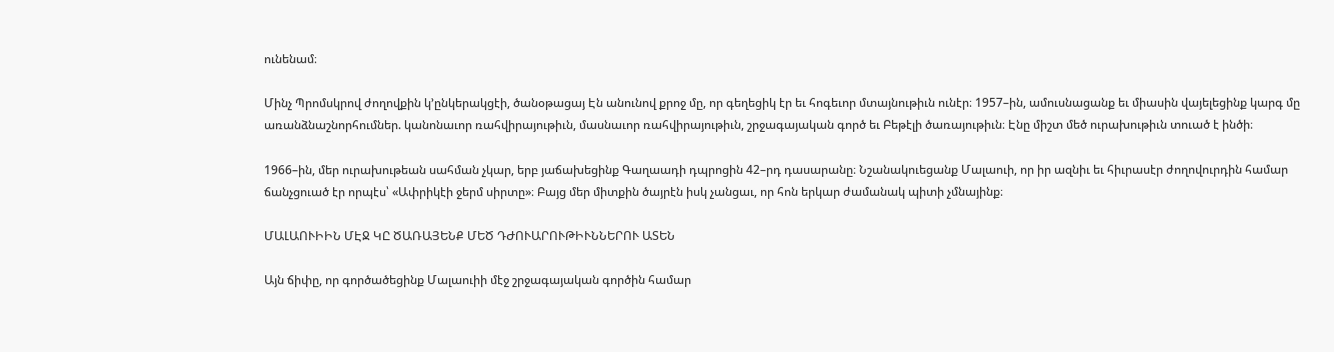ունենամ։

Մինչ Պրոմսկրով ժողովքին կ’ընկերակցէի, ծանօթացայ Էն անունով քրոջ մը, որ գեղեցիկ էր եւ հոգեւոր մտայնութիւն ունէր։ 1957–ին, ամուսնացանք եւ միասին վայելեցինք կարգ մը առանձնաշնորհումներ. կանոնաւոր ռահվիրայութիւն, մասնաւոր ռահվիրայութիւն, շրջագայական գործ եւ Բեթէլի ծառայութիւն։ Էնը միշտ մեծ ուրախութիւն տուած է ինծի։

1966–ին, մեր ուրախութեան սահման չկար, երբ յաճախեցինք Գաղաադի դպրոցին 42–րդ դասարանը։ Նշանակուեցանք Մալաուի, որ իր ազնիւ եւ հիւրասէր ժողովուրդին համար ճանչցուած էր որպէս՝ «Ափրիկէի ջերմ սիրտը»։ Բայց մեր միտքին ծայրէն իսկ չանցաւ, որ հոն երկար ժամանակ պիտի չմնայինք։

ՄԱԼԱՈՒԻԻՆ ՄԷՋ ԿԸ ԾԱՌԱՅԵՆՔ ՄԵԾ ԴԺՈՒԱՐՈՒԹԻՒՆՆԵՐՈՒ ԱՏԵՆ

Այն ճիփը, որ գործածեցինք Մալաուիի մէջ շրջագայական գործին համար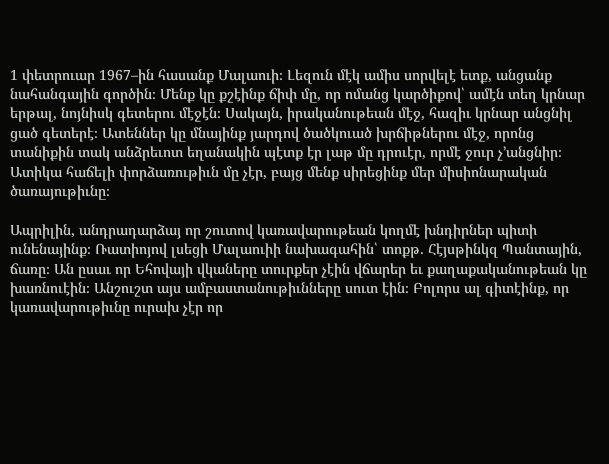1 փետրուար 1967–ին հասանք Մալաուի։ Լեզուն մէկ ամիս սորվելէ ետք, անցանք նահանգային գործին։ Մենք կը քշէինք ճիփ մը, որ ոմանց կարծիքով՝ ամէն տեղ կրնար երթալ, նոյնիսկ գետերու մէջէն։ Սակայն, իրականութեան մէջ, հազիւ կրնար անցնիլ ցած գետերէ։ Ատեններ կը մնայինք յարդով ծածկուած խրճիթներու մէջ, որոնց տանիքին տակ անձրեւոտ եղանակին պէտք էր լաթ մը դրուէր, որմէ ջուր չ’անցնիր։ Ատիկա հաճելի փորձառութիւն մը չէր, բայց մենք սիրեցինք մեր միսիոնարական ծառայութիւնը։

Ապրիլին, անդրադարձայ որ շուտով կառավարութեան կողմէ խնդիրներ պիտի ունենայինք։ Ռատիոյով լսեցի Մալաուիի նախագահին՝ տոքթ. Հէյսթինկզ Պանտային, ճառը։ Ան ըսաւ որ Եհովայի վկաները տուրքեր չէին վճարեր եւ քաղաքականութեան կը խառնուէին։ Անշուշտ այս ամբաստանութիւնները սուտ էին։ Բոլորս ալ գիտէինք, որ կառավարութիւնը ուրախ չէր որ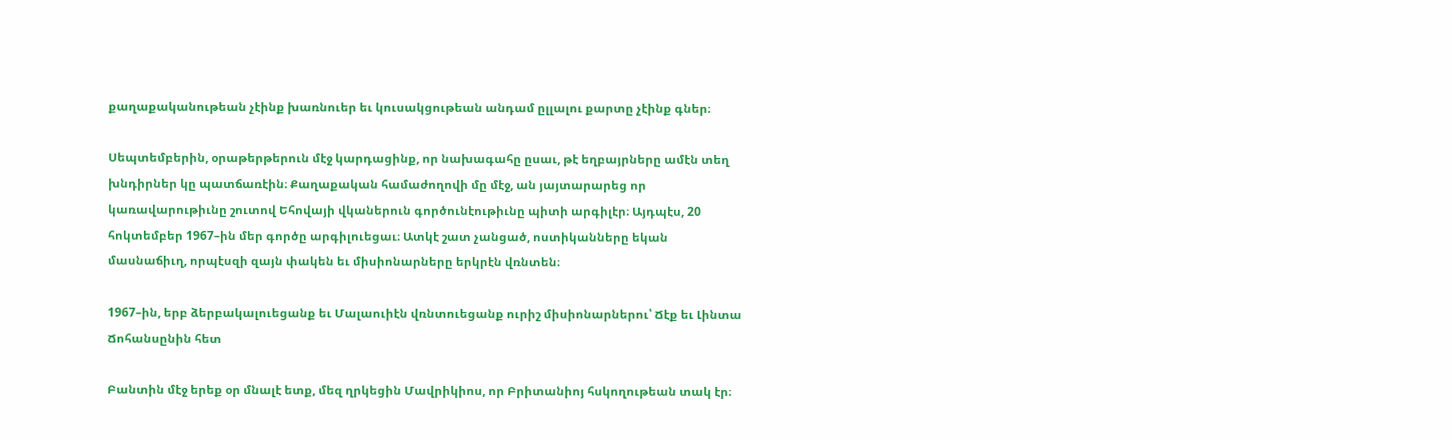քաղաքականութեան չէինք խառնուեր եւ կուսակցութեան անդամ ըլլալու քարտը չէինք գներ։

Սեպտեմբերին, օրաթերթերուն մէջ կարդացինք, որ նախագահը ըսաւ, թէ եղբայրները ամէն տեղ խնդիրներ կը պատճառէին։ Քաղաքական համաժողովի մը մէջ, ան յայտարարեց որ կառավարութիւնը շուտով Եհովայի վկաներուն գործունէութիւնը պիտի արգիլէր։ Այդպէս, 20 հոկտեմբեր 1967–ին մեր գործը արգիլուեցաւ։ Ատկէ շատ չանցած, ոստիկանները եկան մասնաճիւղ, որպէսզի զայն փակեն եւ միսիոնարները երկրէն վռնտեն։

1967–ին, երբ ձերբակալուեցանք եւ Մալաուիէն վռնտուեցանք ուրիշ միսիոնարներու՝ Ճէք եւ Լինտա Ճոհանսընին հետ

Բանտին մէջ երեք օր մնալէ ետք, մեզ ղրկեցին Մավրիկիոս, որ Բրիտանիոյ հսկողութեան տակ էր։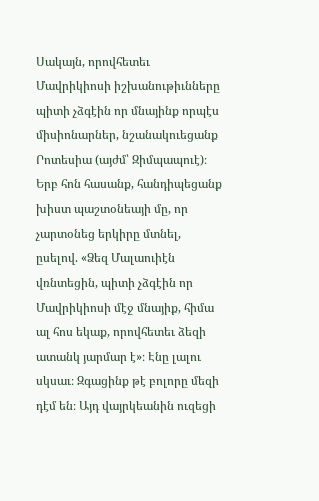Սակայն, որովհետեւ Մավրիկիոսի իշխանութիւնները պիտի չձգէին որ մնայինք որպէս միսիոնարներ, նշանակուեցանք Րոտեսիա (այժմ՝ Զիմպապուէ)։ Երբ հոն հասանք, հանդիպեցանք խիստ պաշտօնեայի մը, որ չարտօնեց երկիրը մտնել, ըսելով. «Ձեզ Մալաուիէն վռնտեցին, պիտի չձգէին որ Մավրիկիոսի մէջ մնայիք, հիմա ալ հոս եկաք, որովհետեւ ձեզի ատանկ յարմար է»։ Էնը լալու սկսաւ։ Զգացինք թէ բոլորը մեզի դէմ են։ Այդ վայրկեանին ուզեցի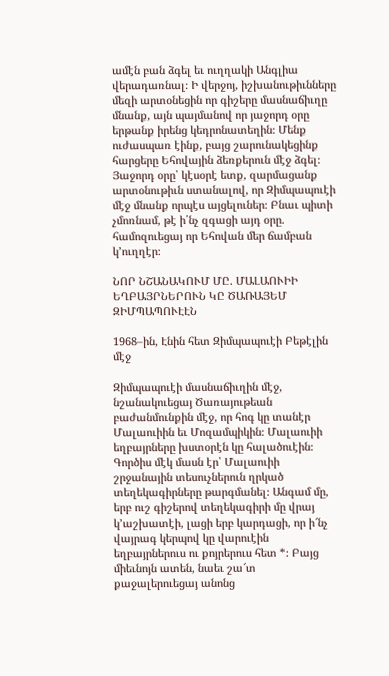ամէն բան ձգել եւ ուղղակի Անգլիա վերադառնալ։ Ի վերջոյ, իշխանութիւնները մեզի արտօնեցին որ գիշերը մասնաճիւղը մնանք, այն պայմանով որ յաջորդ օրը երթանք իրենց կեդրոնատեղին։ Մենք ուժասպառ էինք, բայց շարունակեցինք հարցերը Եհովային ձեռքերուն մէջ ձգել։ Յաջորդ օրը՝ կէսօրէ ետք, զարմացանք արտօնութիւն ստանալով, որ Զիմպապուէի մէջ մնանք որպէս այցելուներ։ Բնաւ պիտի չմոռնամ, թէ ի՛նչ զգացի այդ օրը. համոզուեցայ որ Եհովան մեր ճամբան կ’ուղղէր։

ՆՈՐ ՆՇԱՆԱԿՈՒՄ ՄԸ. ՄԱԼԱՈՒԻԻ ԵՂԲԱՅՐՆԵՐՈՒՆ ԿԸ ԾԱՌԱՅԵՄ ԶԻՄՊԱՊՈՒԷԷՆ

1968–ին, Էնին հետ Զիմպապուէի Բեթէլին մէջ

Զիմպապուէի մասնաճիւղին մէջ, նշանակուեցայ Ծառայութեան բաժանմունքին մէջ, որ հոգ կը տանէր Մալաուիին եւ Մոզամպիկին։ Մալաուիի եղբայրները խստօրէն կը հալածուէին։ Գործիս մէկ մասն էր՝ Մալաուիի շրջանային տեսուչներուն ղրկած տեղեկագիրները թարգմանել։ Անգամ մը, երբ ուշ գիշերով տեղեկագիրի մը վրայ կ’աշխատէի, լացի երբ կարդացի, որ ի՜նչ վայրագ կերպով կը վարուէին եղբայրներուս ու քոյրերուս հետ *։ Բայց միեւնոյն ատեն, նաեւ շա՜տ քաջալերուեցայ անոնց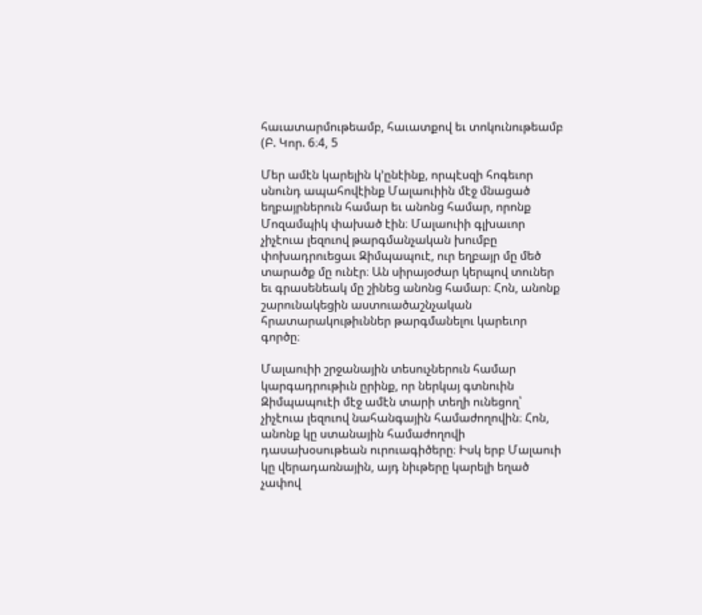հաւատարմութեամբ, հաւատքով եւ տոկունութեամբ (Բ. Կոր. 6։4, 5

Մեր ամէն կարելին կ’ընէինք, որպէսզի հոգեւոր սնունդ ապահովէինք Մալաուիին մէջ մնացած եղբայրներուն համար եւ անոնց համար, որոնք Մոզամպիկ փախած էին։ Մալաուիի գլխաւոր չիչէուա լեզուով թարգմանչական խումբը փոխադրուեցաւ Զիմպապուէ, ուր եղբայր մը մեծ տարածք մը ունէր։ Ան սիրայօժար կերպով տուներ եւ գրասենեակ մը շինեց անոնց համար։ Հոն, անոնք շարունակեցին աստուածաշնչական հրատարակութիւններ թարգմանելու կարեւոր գործը։

Մալաուիի շրջանային տեսուչներուն համար կարգադրութիւն ըրինք, որ ներկայ գտնուին Զիմպապուէի մէջ ամէն տարի տեղի ունեցող՝ չիչէուա լեզուով նահանգային համաժողովին։ Հոն, անոնք կը ստանային համաժողովի դասախօսութեան ուրուագիծերը։ Իսկ երբ Մալաուի կը վերադառնային, այդ նիւթերը կարելի եղած չափով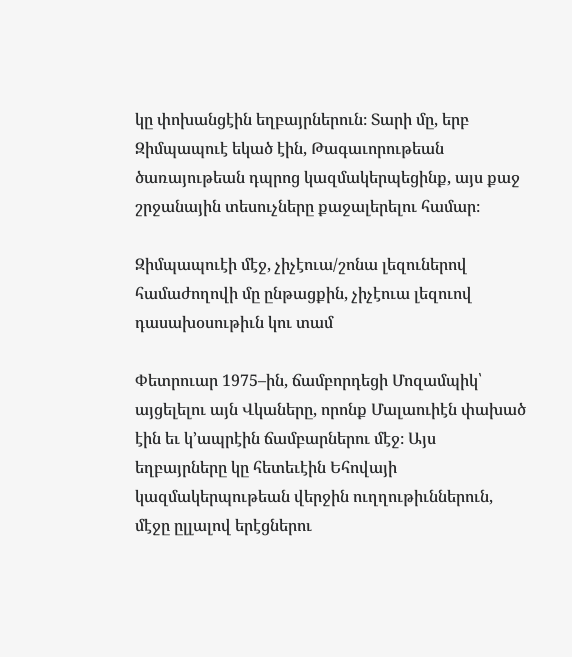կը փոխանցէին եղբայրներուն։ Տարի մը, երբ Զիմպապուէ եկած էին, Թագաւորութեան ծառայութեան դպրոց կազմակերպեցինք, այս քաջ շրջանային տեսուչները քաջալերելու համար։

Զիմպապուէի մէջ, չիչէուա/շոնա լեզուներով համաժողովի մը ընթացքին, չիչէուա լեզուով դասախօսութիւն կու տամ

Փետրուար 1975–ին, ճամբորդեցի Մոզամպիկ՝ այցելելու այն Վկաները, որոնք Մալաուիէն փախած էին եւ կ’ապրէին ճամբարներու մէջ։ Այս եղբայրները կը հետեւէին Եհովայի կազմակերպութեան վերջին ուղղութիւններուն, մէջը ըլլալով երէցներու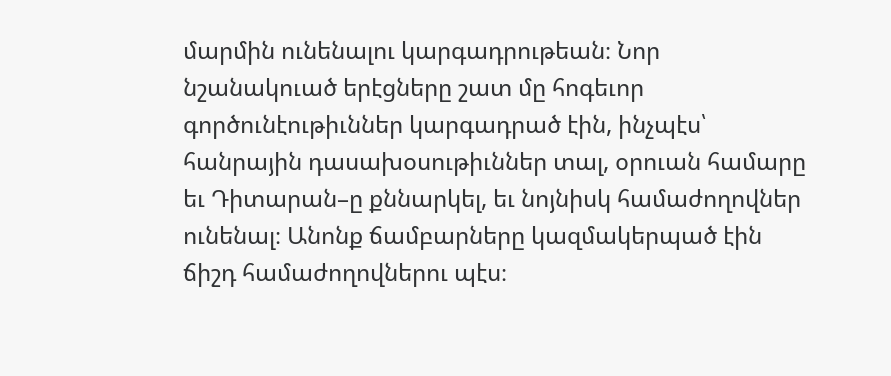մարմին ունենալու կարգադրութեան։ Նոր նշանակուած երէցները շատ մը հոգեւոր գործունէութիւններ կարգադրած էին, ինչպէս՝ հանրային դասախօսութիւններ տալ, օրուան համարը եւ Դիտարան–ը քննարկել, եւ նոյնիսկ համաժողովներ ունենալ։ Անոնք ճամբարները կազմակերպած էին ճիշդ համաժողովներու պէս։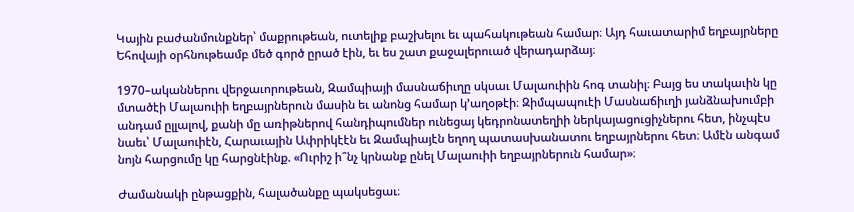Կային բաժանմունքներ՝ մաքրութեան, ուտելիք բաշխելու եւ պահակութեան համար։ Այդ հաւատարիմ եղբայրները Եհովայի օրհնութեամբ մեծ գործ ըրած էին, եւ ես շատ քաջալերուած վերադարձայ։

1970–ականներու վերջաւորութեան, Զամպիայի մասնաճիւղը սկսաւ Մալաուիին հոգ տանիլ։ Բայց ես տակաւին կը մտածէի Մալաուիի եղբայրներուն մասին եւ անոնց համար կ’աղօթէի։ Զիմպապուէի Մասնաճիւղի յանձնախումբի անդամ ըլլալով, քանի մը առիթներով հանդիպումներ ունեցայ կեդրոնատեղիի ներկայացուցիչներու հետ, ինչպէս նաեւ՝ Մալաուիէն, Հարաւային Ափրիկէէն եւ Զամպիայէն եղող պատասխանատու եղբայրներու հետ։ Ամէն անգամ նոյն հարցումը կը հարցնէինք. «Ուրիշ ի՞նչ կրնանք ընել Մալաուիի եղբայրներուն համար»։

Ժամանակի ընթացքին, հալածանքը պակսեցաւ։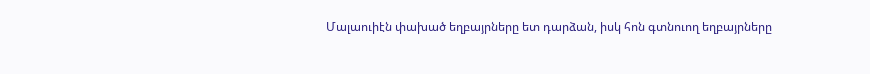Մալաուիէն փախած եղբայրները ետ դարձան, իսկ հոն գտնուող եղբայրները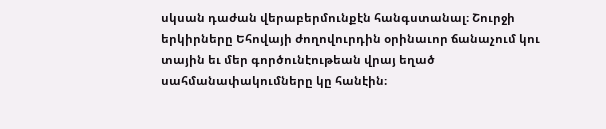սկսան դաժան վերաբերմունքէն հանգստանալ։ Շուրջի երկիրները Եհովայի ժողովուրդին օրինաւոր ճանաչում կու տային եւ մեր գործունէութեան վրայ եղած սահմանափակումները կը հանէին։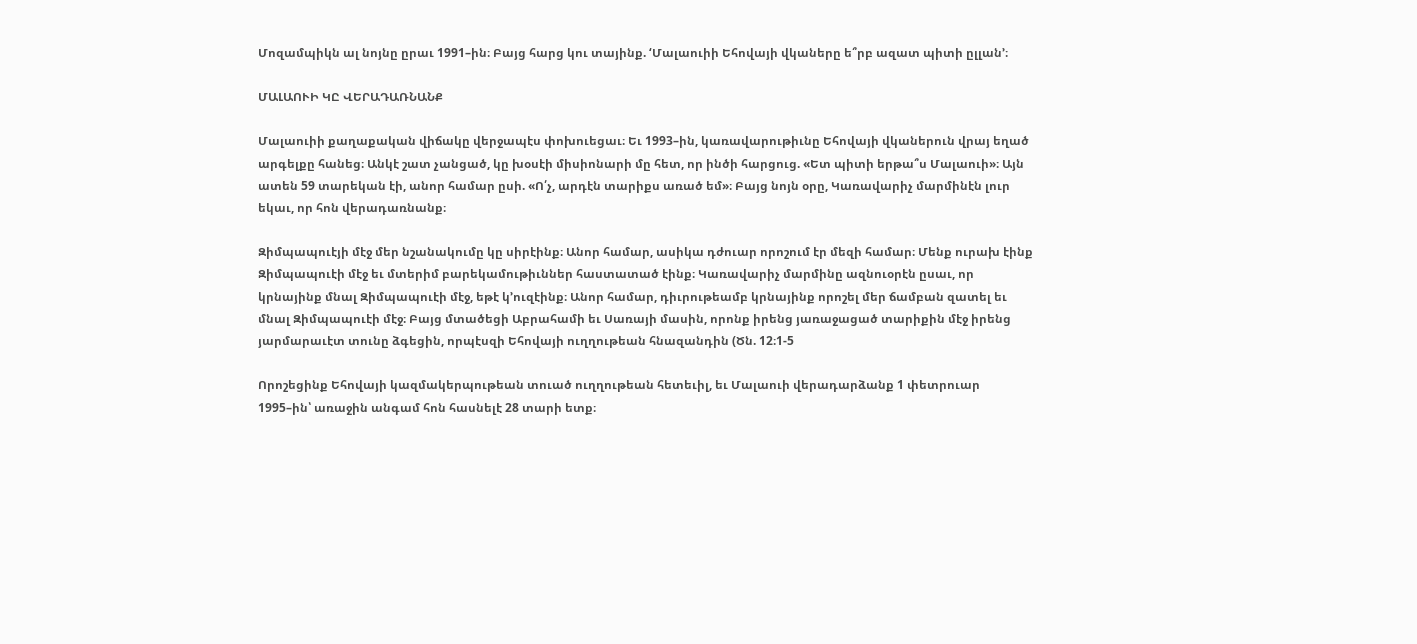Մոզամպիկն ալ նոյնը ըրաւ 1991–ին։ Բայց հարց կու տայինք. ‘Մալաուիի Եհովայի վկաները ե՞րբ ազատ պիտի ըլլան’։

ՄԱԼԱՈՒԻ ԿԸ ՎԵՐԱԴԱՌՆԱՆՔ

Մալաուիի քաղաքական վիճակը վերջապէս փոխուեցաւ։ Եւ 1993–ին, կառավարութիւնը Եհովայի վկաներուն վրայ եղած արգելքը հանեց։ Անկէ շատ չանցած, կը խօսէի միսիոնարի մը հետ, որ ինծի հարցուց. «Ետ պիտի երթա՞ս Մալաուի»։ Այն ատեն 59 տարեկան էի, անոր համար ըսի. «Ո՛չ, արդէն տարիքս առած եմ»։ Բայց նոյն օրը, Կառավարիչ մարմինէն լուր եկաւ, որ հոն վերադառնանք։

Զիմպապուէյի մէջ մեր նշանակումը կը սիրէինք։ Անոր համար, ասիկա դժուար որոշում էր մեզի համար։ Մենք ուրախ էինք Զիմպապուէի մէջ եւ մտերիմ բարեկամութիւններ հաստատած էինք։ Կառավարիչ մարմինը ազնուօրէն ըսաւ, որ կրնայինք մնալ Զիմպապուէի մէջ, եթէ կ’ուզէինք։ Անոր համար, դիւրութեամբ կրնայինք որոշել մեր ճամբան զատել եւ մնալ Զիմպապուէի մէջ։ Բայց մտածեցի Աբրահամի եւ Սառայի մասին, որոնք իրենց յառաջացած տարիքին մէջ իրենց յարմարաւէտ տունը ձգեցին, որպէսզի Եհովայի ուղղութեան հնազանդին (Ծն. 12։1-5

Որոշեցինք Եհովայի կազմակերպութեան տուած ուղղութեան հետեւիլ, եւ Մալաուի վերադարձանք 1 փետրուար 1995–ին՝ առաջին անգամ հոն հասնելէ 28 տարի ետք։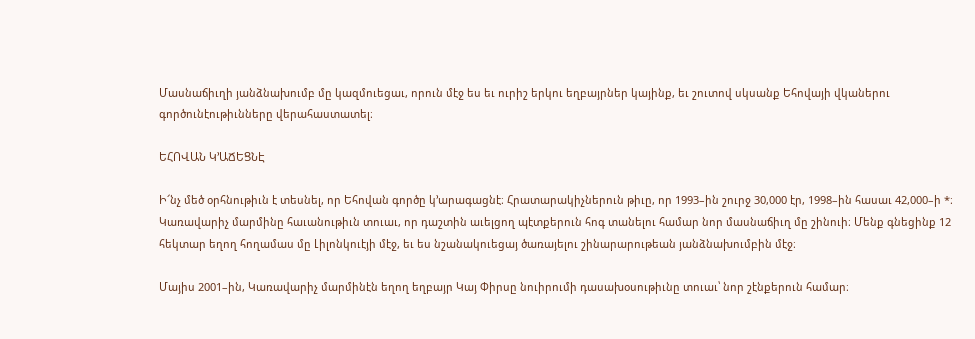Մասնաճիւղի յանձնախումբ մը կազմուեցաւ, որուն մէջ ես եւ ուրիշ երկու եղբայրներ կայինք, եւ շուտով սկսանք Եհովայի վկաներու գործունէութիւնները վերահաստատել։

ԵՀՈՎԱՆ Կ’ԱՃԵՑՆԷ

Ի՜նչ մեծ օրհնութիւն է տեսնել, որ Եհովան գործը կ’արագացնէ։ Հրատարակիչներուն թիւը, որ 1993–ին շուրջ 30,000 էր, 1998–ին հասաւ 42,000–ի *։ Կառավարիչ մարմինը հաւանութիւն տուաւ, որ դաշտին աւելցող պէտքերուն հոգ տանելու համար նոր մասնաճիւղ մը շինուի։ Մենք գնեցինք 12 հեկտար եղող հողամաս մը Լիլոնկուէյի մէջ, եւ ես նշանակուեցայ ծառայելու շինարարութեան յանձնախումբին մէջ։

Մայիս 2001–ին, Կառավարիչ մարմինէն եղող եղբայր Կայ Փիրսը նուիրումի դասախօսութիւնը տուաւ՝ նոր շէնքերուն համար։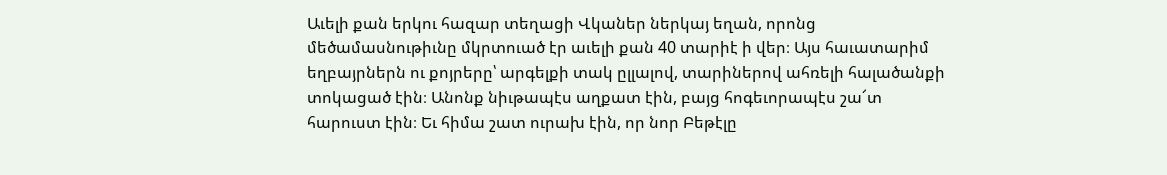Աւելի քան երկու հազար տեղացի Վկաներ ներկայ եղան, որոնց մեծամասնութիւնը մկրտուած էր աւելի քան 40 տարիէ ի վեր։ Այս հաւատարիմ եղբայրներն ու քոյրերը՝ արգելքի տակ ըլլալով, տարիներով ահռելի հալածանքի տոկացած էին։ Անոնք նիւթապէս աղքատ էին, բայց հոգեւորապէս շա՜տ հարուստ էին։ Եւ հիմա շատ ուրախ էին, որ նոր Բեթէլը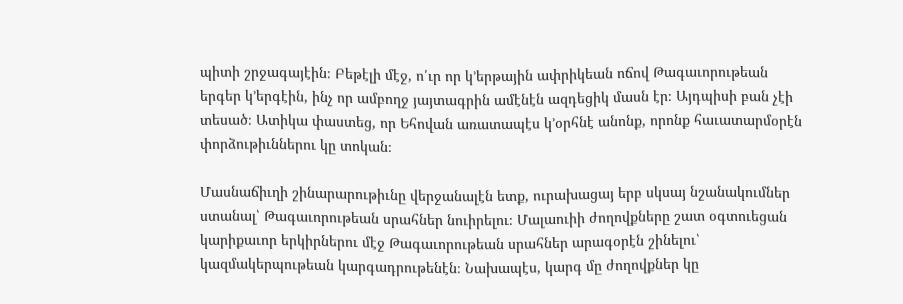պիտի շրջագայէին։ Բեթէլի մէջ, ո՛ւր որ կ’երթային ափրիկեան ոճով Թագաւորութեան երգեր կ’երգէին, ինչ որ ամբողջ յայտագրին ամէնէն ազդեցիկ մասն էր։ Այդպիսի բան չէի տեսած։ Ատիկա փաստեց, որ Եհովան առատապէս կ’օրհնէ անոնք, որոնք հաւատարմօրէն փորձութիւններու կը տոկան։

Մասնաճիւղի շինարարութիւնը վերջանալէն ետք, ուրախացայ երբ սկսայ նշանակումներ ստանալ՝ Թագաւորութեան սրահներ նուիրելու։ Մալաուիի ժողովքները շատ օգտուեցան կարիքաւոր երկիրներու մէջ Թագաւորութեան սրահներ արագօրէն շինելու՝ կազմակերպութեան կարգադրութենէն։ Նախապէս, կարգ մը ժողովքներ կը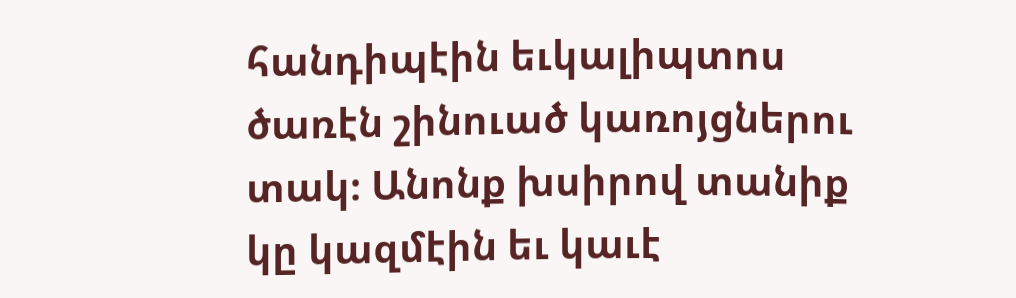հանդիպէին եւկալիպտոս ծառէն շինուած կառոյցներու տակ։ Անոնք խսիրով տանիք կը կազմէին եւ կաւէ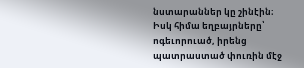նստարաններ կը շինէին։ Իսկ հիմա եղբայրները՝ ոգեւորուած, իրենց պատրաստած փուռին մէջ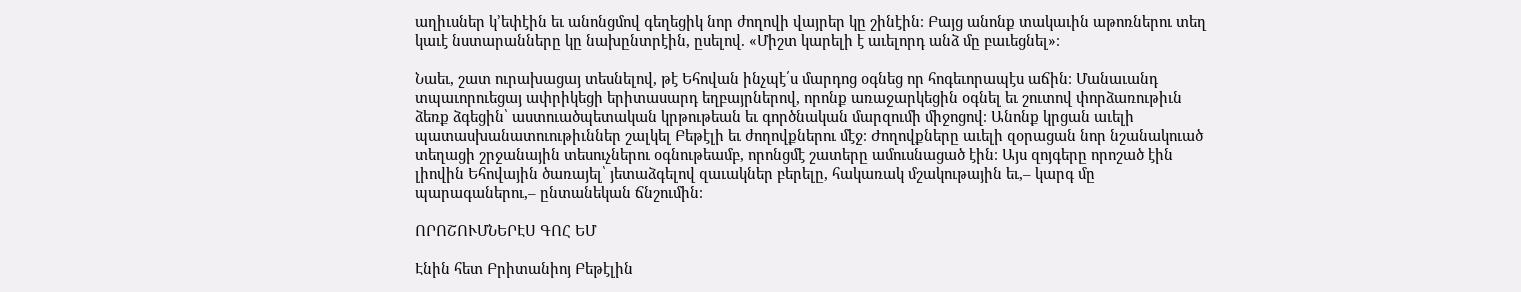աղիւսներ կ’եփէին եւ անոնցմով գեղեցիկ նոր ժողովի վայրեր կը շինէին։ Բայց անոնք տակաւին աթոռներու տեղ կաւէ նստարանները կը նախընտրէին, ըսելով. «Միշտ կարելի է աւելորդ անձ մը բաւեցնել»։

Նաեւ, շատ ուրախացայ տեսնելով, թէ Եհովան ինչպէ՛ս մարդոց օգնեց որ հոգեւորապէս աճին։ Մանաւանդ տպաւորուեցայ ափրիկեցի երիտասարդ եղբայրներով, որոնք առաջարկեցին օգնել եւ շուտով փորձառութիւն ձեռք ձգեցին՝ աստուածպետական կրթութեան եւ գործնական մարզումի միջոցով։ Անոնք կրցան աւելի պատասխանատուութիւններ շալկել Բեթէլի եւ ժողովքներու մէջ։ Ժողովքները աւելի զօրացան նոր նշանակուած տեղացի շրջանային տեսուչներու օգնութեամբ, որոնցմէ շատերը ամուսնացած էին։ Այս զոյգերը որոշած էին լիովին Եհովային ծառայել՝ յետաձգելով զաւակներ բերելը, հակառակ մշակութային եւ,– կարգ մը պարագաներու,– ընտանեկան ճնշումին։

ՈՐՈՇՈՒՄՆԵՐԷՍ ԳՈՀ ԵՄ

Էնին հետ Բրիտանիոյ Բեթէլին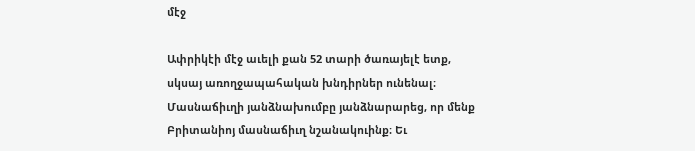մէջ

Ափրիկէի մէջ աւելի քան 52 տարի ծառայելէ ետք, սկսայ առողջապահական խնդիրներ ունենալ։ Մասնաճիւղի յանձնախումբը յանձնարարեց, որ մենք Բրիտանիոյ մասնաճիւղ նշանակուինք։ Եւ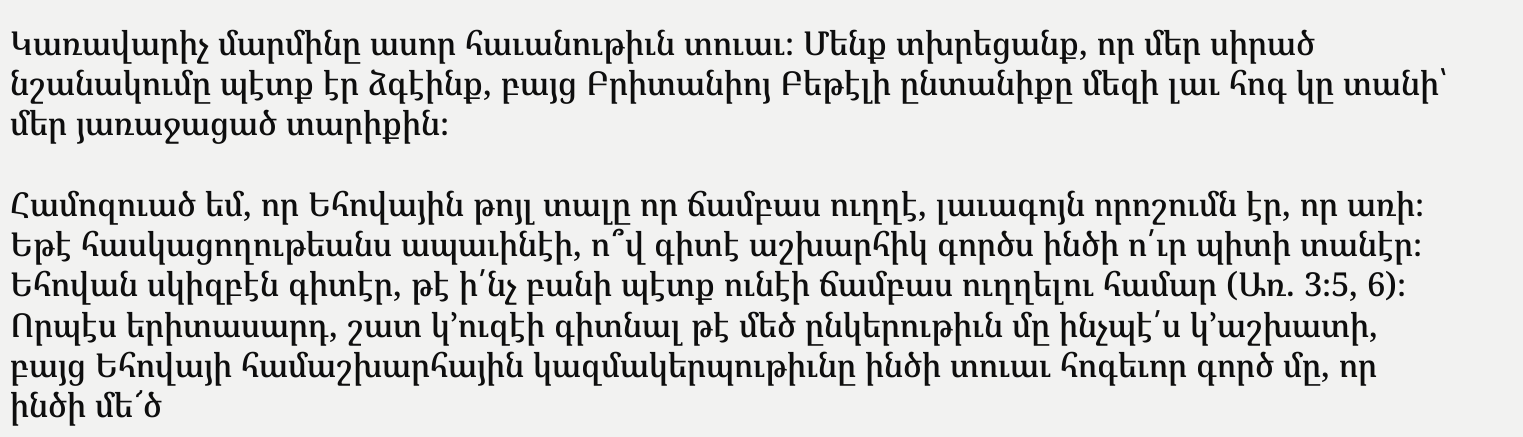Կառավարիչ մարմինը ասոր հաւանութիւն տուաւ։ Մենք տխրեցանք, որ մեր սիրած նշանակումը պէտք էր ձգէինք, բայց Բրիտանիոյ Բեթէլի ընտանիքը մեզի լաւ հոգ կը տանի՝ մեր յառաջացած տարիքին։

Համոզուած եմ, որ Եհովային թոյլ տալը որ ճամբաս ուղղէ, լաւագոյն որոշումն էր, որ առի։ Եթէ հասկացողութեանս ապաւինէի, ո՞վ գիտէ աշխարհիկ գործս ինծի ո՛ւր պիտի տանէր։ Եհովան սկիզբէն գիտէր, թէ ի՛նչ բանի պէտք ունէի ճամբաս ուղղելու համար (Առ. 3։5, 6)։ Որպէս երիտասարդ, շատ կ’ուզէի գիտնալ թէ մեծ ընկերութիւն մը ինչպէ՛ս կ’աշխատի, բայց Եհովայի համաշխարհային կազմակերպութիւնը ինծի տուաւ հոգեւոր գործ մը, որ ինծի մե՜ծ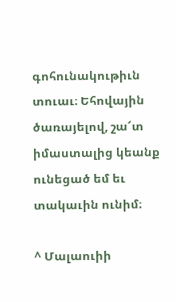գոհունակութիւն տուաւ։ Եհովային ծառայելով, շա՜տ իմաստալից կեանք ունեցած եմ եւ տակաւին ունիմ։

^ Մալաուիի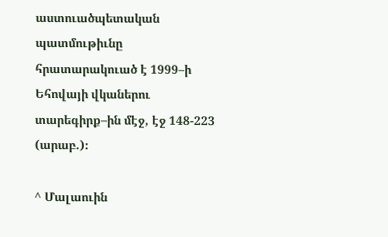աստուածպետական պատմութիւնը հրատարակուած է 1999–ի Եհովայի վկաներու տարեգիրք–ին մէջ, էջ 148-223 (արաբ.)։

^ Մալաուին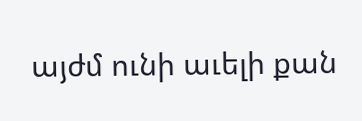այժմ ունի աւելի քան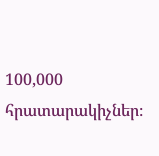100,000 հրատարակիչներ։